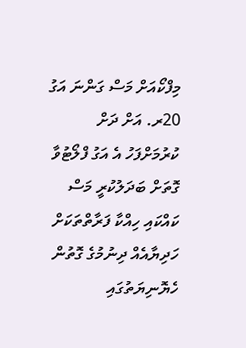މިފްކޯއަށް މަސް ގަންނަ އަގު 20ރ. އަށް ދަށް ކުރުމަށްފަހު އެ އަގު ފްލޯޓުވާ ގޮތަށް ބަދަލުކުރީ މަސް ކައްކައި ހިއްކާ ފަރާތްތަކަށް ހަދިޔާއެއް ދިނުމުގެ ގޮތުން ހެޔޮނިޔަތުގައި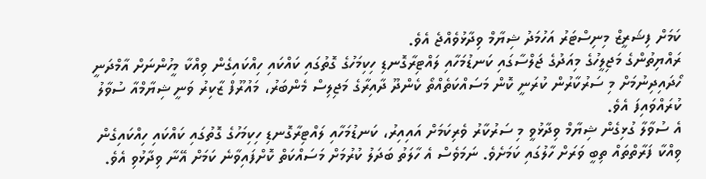ކަމަށް ފިޝަރީޒް މިނިސްޓަރު އަހުމަދު ޝިޔާމް ވިދާޅުވެއްޖެ އެވެ.
ރައްޔިތުންގެ މަޖިލީހުގެ މިއަދުގެ ޖަލްސާގައި ކަނޑުމަހާއި ލައްޓިރާގޮނޑި ހިކިމަހުގެ ގޮތުގައި ކައްކައި ހިއްކައިގެން ވިއްކާ މީހުންނަށް އާމްދަނީ ހޯދައިދިނުމަށް މި ސަރުކާރުން ކުރަނީ ކޮން މަސައްކަތެއްތޯ ކެންދޫ ދާއިރާގެ މަޖިލިސް މެންބަރު، މައުރޫފް ޒާކިރު ވަނީ ޝިޔާމްއާ ސުވާލު ކުރައްވައިފަ އެވެ.
އެ ސުވާލާ ގުޅިގެން ޝިޔާމް ވިދާޅުވީ މި ސަރުކާރު ވެރިކަމަށް އައިއިރު، ކަނޑުމަހާއި ލައްޓިރާގޮނޑި ހިކިމަހުގެ ގޮތުގައި ކައްކައި ހިއްކައިގެން ވިއްކާ ފަރާތްތައް ތިބީ ވަރަށް ހާލުގައި ކަމަށެވެ. ނަމަވެސް އެ ހާލަތު ބަދަލު ކުރުމަށް މަސައްކަތް ކޮށްފައިވާނެ ކަމަށް އޭނާ ވިދާޅުވި އެވެ.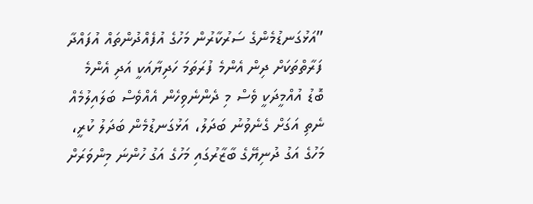”އަޅުގަނޑުމެންގެ ސަރުކާރުން މަހުގެ އުފެއްދުންތައް އުފައްދާ ފަރާތްތަކަށް ދިން އެންމެ ފުރަތަމަ ހަދިޔާއަކީ އަދި އެންމެ ބޮޑު އުއްމީދަކީ ވެސް މި ދެންނެވިހެން އެއްވެސް ބަލައިލުމެއް ނެތި އަގަށް ގެނެވުނު ބަދަލު، އަޅުގަނޑުމެން ބަދަލު ކުރީ، މަހުގެ އަގު ދުނިޔޭގެ ބާޒާރުގައި މަހުގެ އަގު ހުންނަ މިންވަރަށް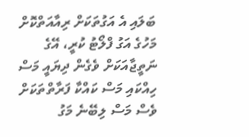ބަލައި އެ އަގުތަކަށް ރިއާއަތްކޮށް މަހުގެ އަގު ފްލޯޓު ކުރީ، އޭގެ ނަތީޖާއަކަށް ވެގެން ދިޔައީ މަސް ހިއްކައި މަސް ކައްކާ ފަރާތްތަކަށް ވެސް މަސް ލިބޭނެ މަގު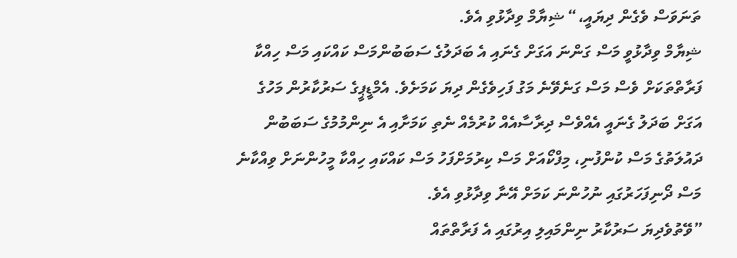ތަނަވަސް ވެގެން ދިޔައީ،“ ޝިޔާމް ވިދާޅުވި އެވެ.
ޝިޔާމް ވިދާޅުވީ މަސް ގަންނަ އަގަށް ގެނައި އެ ބަދަލުގެ ސަބަބުންމަސް ކައްކައި މަސް ހިއްކާ ފަރާތްތަކަށް ވެސް މަސް ގަނެވޭނެ މަގު ފަހިވެގެން ދިޔަ ކަމަށެވެ. އެމްޑީޕީގެ ސަރުކާރުން މަހުގެ އަގަށް ބަދަލު ގެނައީ އެއްވެސް ދިރާސާއެއް ކުރުމެއް ނެތި ކަމަށާއި އެ ނިންމުމުގެ ސަބަބުން ދައުލަތުގެ މަސް ކުންފުނި، މިފްކޯއަށް މަސް ކިރުމަށްފަހު މަސް ކައްކައި ހިއްކާ މީހުންނަށް ވިއްކާނެ މަސް ދޯނިފަހަރުގައި ނުހުންނަ ކަމަށް އޭނާ ވިދާޅުވި އެވެ.
”ވޭތުވެދިޔަ ސަރުކާރު ނިންމައިލި އިރުގައި އެ ފަރާތްތައް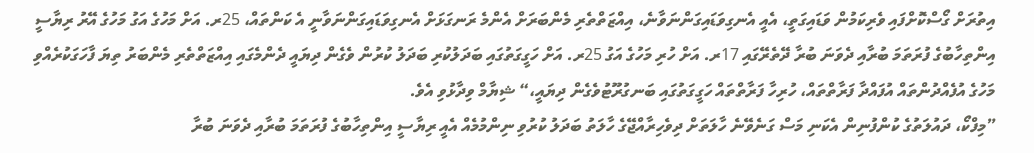އިތުރަށް ގޯސްކޮށްފައި ވެރިކަމުން ވަޑައިގަތީ، އެއީ އެނގިވަޑައިގަންނަވާނެ، އިއްޒަތްތެރި މެންބަރަށް އެންމެ ރަނގަޅަށް އެނގިވަޑައިގަންނަވާނީ އެ ކަންތައް، 25ރ. އަށް މަހުގެ އަގު މަހުގެ އޭރު ރިޔާސީ އިންތިހާބުގެ ފުރަތަމަ ބުރާއި ދެވަނަ ބުރާ ދޭތެރޭގައި 17ރ. އަށް ހުރި މަހުގެ އަގު 25ރ. އަށް ހަގީގަތުގައި ބަދަލުކުރި ބަދަލު ކުރުން ވެގެން ދިޔައީ ދެންމެގައި އިއްޒަތްތެރި މެންބަރު ތިޔަ ފާހަގަކުރެއްވި މަހުގެ އުފެއްދުންތައް އުފައްދާ ފަރާތްތައް، ހުރިހާ ފަރާތްތައް ހަގީގަތުގައި ބަނގުރޫޓުވެގެން ދިޔައީ،“ ޝިޔާމް ވިދާޅުވި އެވެ.
”މިފްކޯ، ދައުލަތުގެ ކުންފުނިން އެކަނި މަސް ގަނެވޭނެ ހާލަތަށް ދިވެހިރާއްޖޭގެ ހާލަތު ބަދަލު ކުރުވި ނިންމުމެއް އެއީ ރިޔާސީ އިންތިހާބުގެ ފުރަތަމަ ބުރާއި ދެވަނަ ބުރާ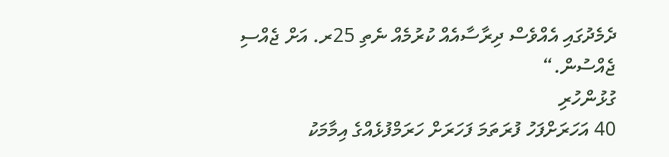ދެމެދުގައި އެއްވެސް ދިރާސާއެއް ކުރުމެއް ނެތި 25ރ. އަށް ޖެއްސި ޖެއްސުން.“
ގުޅުންހުރި
40 އަހަރަށްފަހު ފުރަތަމަ ފަހަރަށް ހަރަމްފުޅެއްގެ އިމާމަކު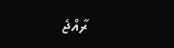ރާއްޖެ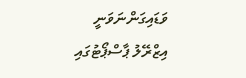ވަޑައިގަންނަވަނީ
އިޒްރޭލު ޕާސްޕޯޓުގައި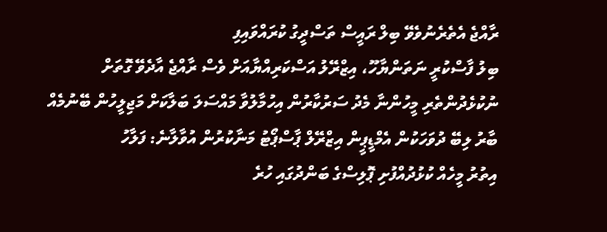ރާއްޖެ އެތެރެނުވެވޭ ބިލް ރައީސް ތަސްދީގު ކުރައްވައިފި
ބިލު ފާސްކުރީ ނަތަންޔާހޫ، އިޒްރޭލު އަސްކަރިއްޔާއަށް ވެސް ރާއްޖެ އާދެވޭ ގޮތަށް
ނުކުޅެދުންތެރި މީހުންނާ މެދު ސަރުކާރުން އިހުމާލުވާ މައްސަލަ ބަލާކަށް މަޖިލީހުން ބޭނުމެއް
ބާރު ލިބޭ ދުވަހަކުން އެމްޑީޕީން އިޒްރޭލް ޕާސްޕޯޓު މަނާކުރުން އުވާލާނެ: ފަލާހު
އިތުރު މީހެއް ކުޅުދުއްފުށި ޕޮލިސްގެ ބަންދުގައި ހުރެ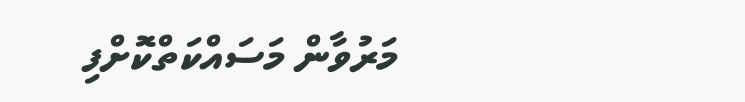މަރުވާން މަސައްކަތްކޮށްފި